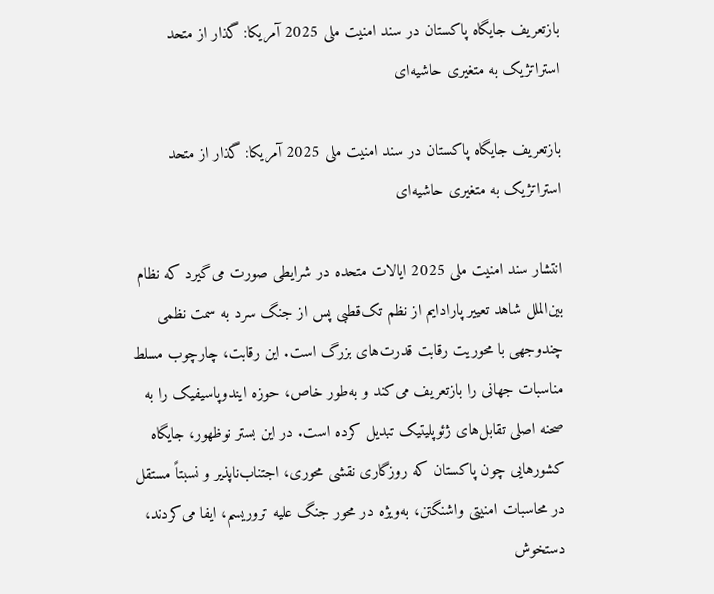بازتعریف جایگاه پاکستان در سند امنیت ملی 2025 آمریکا: گذار از متحد استراتژیک به متغیری حاشیه‌ای

بازتعریف جایگاه پاکستان در سند امنیت ملی 2025 آمریکا: گذار از متحد استراتژیک به متغیری حاشیه‌ای

انتشار سند امنیت ملی 2025 ایالات متحده در شرایطی صورت می‌گیرد که نظام بین‌الملل شاهد تعییر پارادایم از نظم تک‌قطبی پس از جنگ سرد به سمت نظمی چندوجهی با محوریت رقابت قدرت‌های بزرگ است. این رقابت، چارچوب مسلط مناسبات جهانی را بازتعریف می‌کند و به‌طور خاص، حوزه ایندوپاسیفیک را به صحنه اصلی تقابل‌های ژئوپلیتیک تبدیل کرده است. در این بستر نوظهور، جایگاه کشورهایی چون پاکستان که روزگاری نقشی محوری، اجتناب‌ناپذیر و نسبتاً مستقل در محاسبات امنیتی واشنگتن، به‌ویژه در محور جنگ علیه تروریسم، ایفا می‌کردند، دستخوش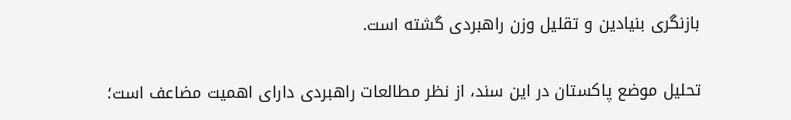بازنگری بنیادین و تقلیل وزن راهبردی گشته است.

تحلیل موضع پاکستان در این سند، از نظر مطالعات راهبردی دارای اهمیت مضاعف است؛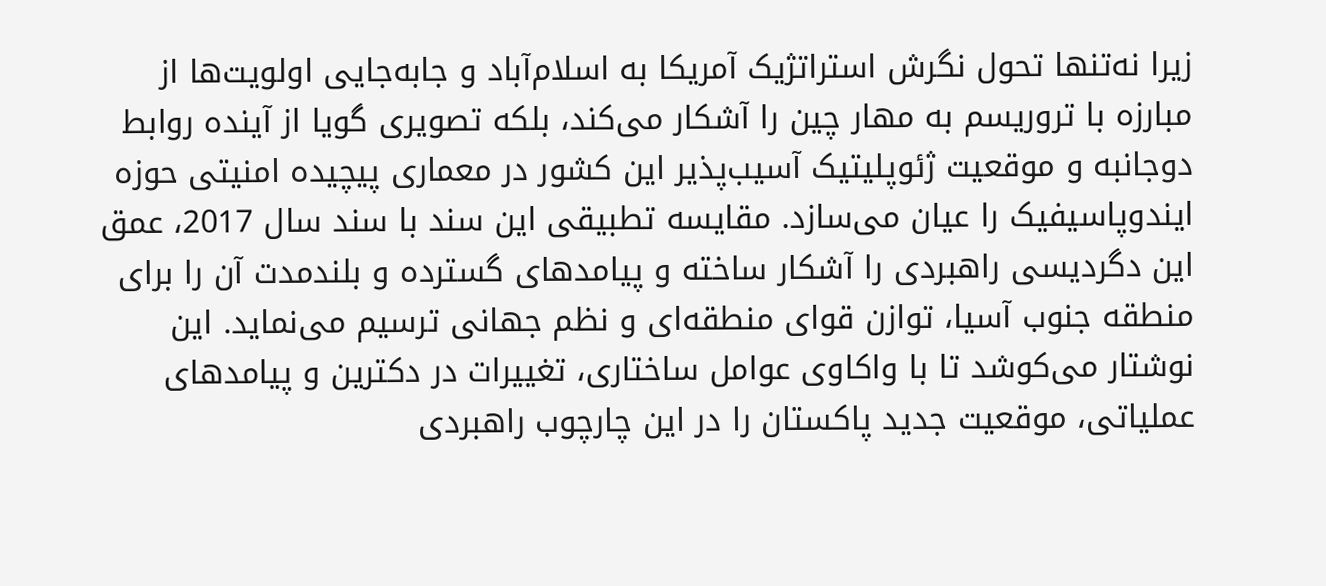زیرا نه‌تنها تحول نگرش استراتژیک آمریکا به اسلام‌آباد و جابه‌جایی اولویت‌ها از مبارزه با تروریسم به مهار چین را آشکار می‌کند، بلکه تصویری گویا از آینده روابط دوجانبه و موقعیت ژئوپلیتیک آسیب‌پذیر این کشور در معماری پیچیده امنیتی حوزه ایندوپاسیفیک را عیان می‌سازد. مقایسه تطبیقی این سند با سند سال 2017، عمق این دگردیسی راهبردی را آشکار ساخته و پیامدهای گسترده و بلندمدت آن را برای منطقه جنوب آسیا، توازن قوای منطقه‌ای و نظم جهانی ترسیم می‌نماید. این نوشتار می‌کوشد تا با واکاوی عوامل ساختاری، تغییرات در دکترین و پیامدهای عملیاتی، موقعیت جدید پاکستان را در این چارچوب راهبردی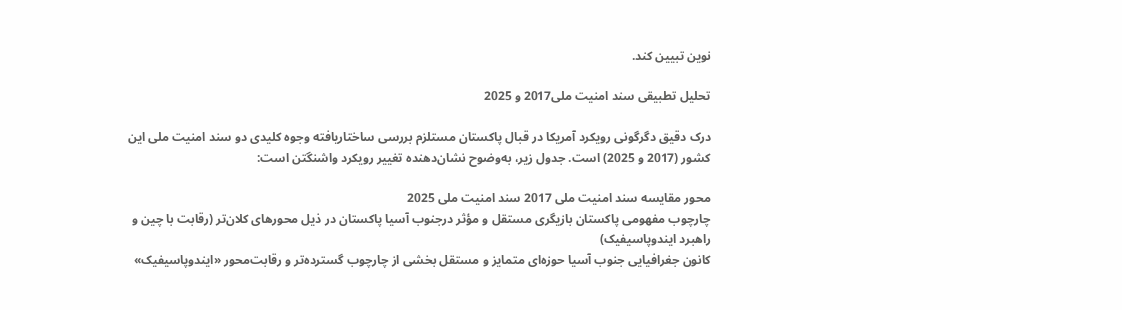نوین تبیین کند.

تحلیل تطبیقی سند امنیت ملی2017 و 2025

درک دقیق دگرگونی رویکرد آمریکا در قبال پاکستان مستلزم بررسی ساختاریافته وجوه کلیدی دو سند امنیت ملی این کشور (2017 و 2025) است. جدول زیر، به‌وضوح نشان‌دهنده تغییر رویکرد واشنگتن است:

محور مقایسه سند امنیت ملی 2017 سند امنیت ملی 2025
چارچوب مفهومی پاکستان بازیگری مستقل و مؤثر درجنوب آسیا پاکستان در ذیل محورهای کلان‌تر (رقابت با چین و راهبرد ایندوپاسیفیک)
کانون جغرافیایی جنوب آسیا حوزه‌ای متمایز و مستقل بخشی از چارچوب گسترده‌تر و رقابت‌محور «ایندوپاسیفیک»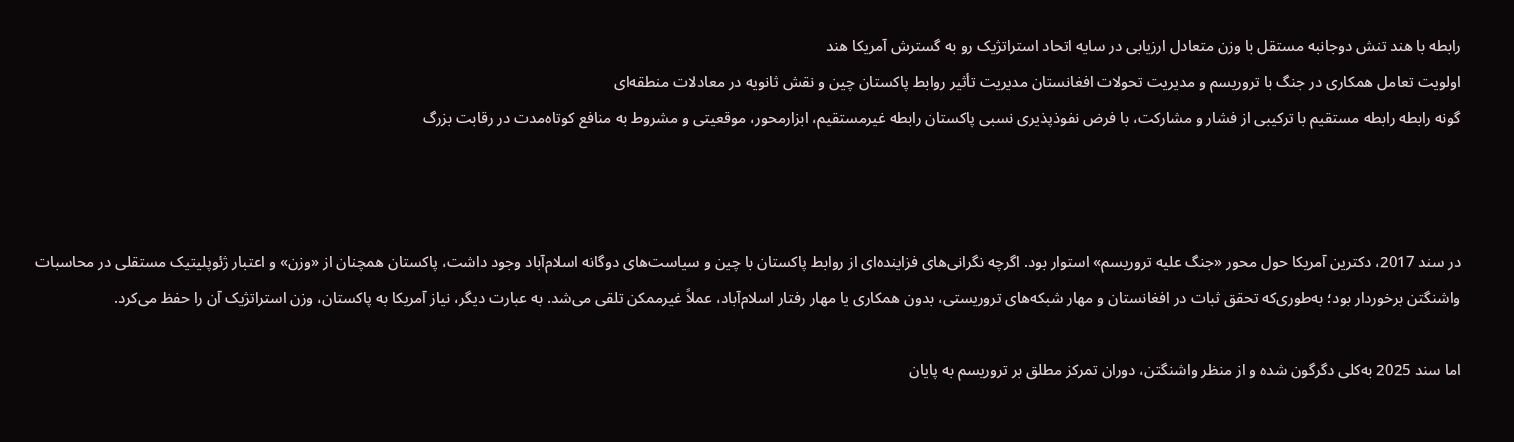رابطه با هند تنش دوجانبه مستقل با وزن متعادل ارزیابی در سایه اتحاد استراتژیک رو به گسترش آمریکا هند
اولویت تعامل همکاری در جنگ با تروریسم و مدیریت تحولات افغانستان مدیریت تأثیر روابط پاکستان چین و نقش ثانویه در معادلات منطقه‌ای
گونه رابطه رابطه مستقیم با ترکیبی از فشار و مشارکت، با فرض نفوذپذیری نسبی پاکستان رابطه غیرمستقیم، ابزارمحور، موقعیتی و مشروط به منافع کوتاه‌مدت در رقابت بزرگ



در سند 2017، دکترین آمریکا حول محور «جنگ علیه تروریسم» استوار بود. اگرچه نگرانی‌های فزاینده‌ای از روابط پاکستان با چین و سیاست‌های دوگانه اسلام‌آباد وجود داشت، پاکستان همچنان از «وزن» و اعتبار ژئوپلیتیک مستقلی در محاسبات واشنگتن برخوردار بود؛ به‌طوری‌که تحقق ثبات در افغانستان و مهار شبکه‌های تروریستی، بدون همکاری یا مهار رفتار اسلام‌آباد، عملاً غیرممکن تلقی می‌شد. به عبارت دیگر، نیاز آمریکا به پاکستان، وزن استراتژیک آن را حفظ می‌کرد.

اما سند 2025 به‌کلی دگرگون شده و از منظر واشنگتن، دوران تمرکز مطلق بر تروریسم به پایان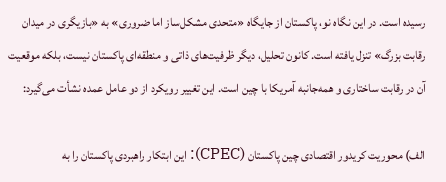رسیده است. در این نگاه نو، پاکستان از جایگاه «متحدی مشکل‌ساز اما ضروری» به «بازیگری در میدان رقابت بزرگ» تنزل یافته است. کانون تحلیل، دیگر ظرفیت‌های ذاتی و منطقه‌ای پاکستان نیست، بلکه موقعیت آن در رقابت ساختاری و همه‌جانبه آمریکا با چین است. این تغییر رویکرد از دو عامل عمده نشأت می‌گیرد:

الف) محوریت کریدور اقتصادی چین پاکستان (CPEC): این ابتکار راهبردی پاکستان را به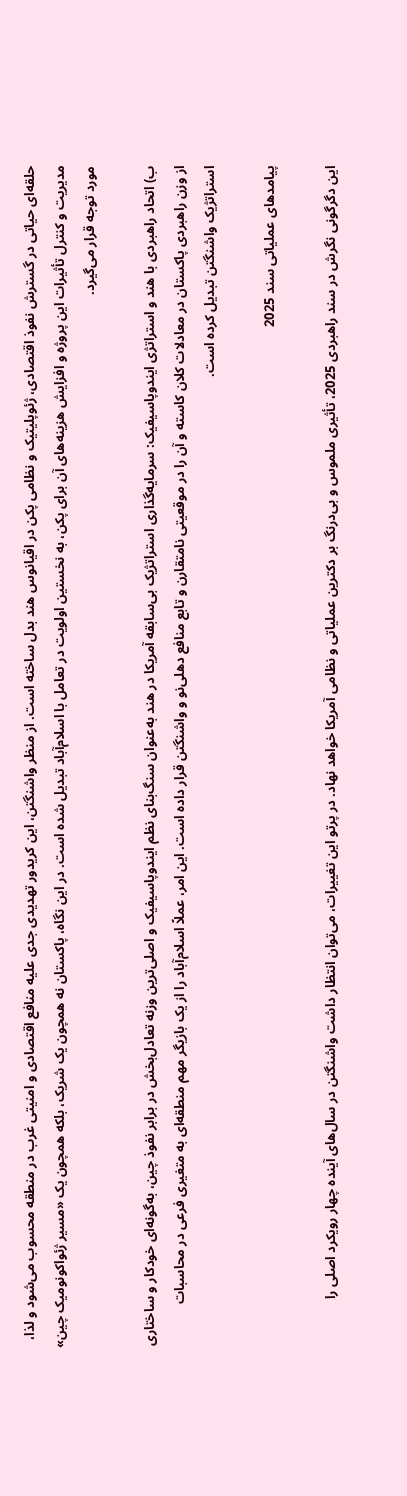حلقه‌ای حیاتی در گسترش نفوذ اقتصادی، ژئوپلیتیک و نظامی پکن در اقیانوس هند بدل ساخته است. از منظر واشنگتن، این کریدور تهدیدی جدی علیه منافع اقتصادی و امنیتی غرب در منطقه محسوب می‌شود و لذا، مدیریت و کنترل تأثیرات این پروژه و افزایش هزینه‌های آن برای پکن، به نخستین اولویت در تعامل با اسلام‌آباد تبدیل شده است. در این نگاه، پاکستان نه همچون یک شریک، بلکه همچون یک «مسیر ژئواکونومیک چین» مورد توجه قرار می‌گیرد.

ب) اتحاد راهبردی با هند و استراتژی ایندوپاسیفیک: سرمایه‌گذاری استراتژیک بی‌سابقه آمریکا در هند به‌عنوان سنگ‌بنای نظم ایندوپاسیفیک و اصلی‌ترین وزنه تعادل‌بخش در برابر نفوذ چین، به‌گونه‌ای خودکار و ساختاری از وزن راهبردی پاکستان در معادلات کلان کاسته و آن را در موقعیتی نامتقارن و تابع منافع دهلی‌نو و واشنگتن قرار داده است. این امر، عملاً اسلام‌آباد را از یک بازیگر مهم منطقه‌ای به متغیری فرعی در محاسبات استراتژیک واشنگتن تبدیل کرده است.

پیامدهای عملیاتی سند 2025

این دگرگونی نگرش در سند راهبردی 2025، تأثیری ملموس و بی‌درنگ بر دکترین عملیاتی و نظامی آمریکا خواهد نهاد. در پرتو این تغییرات، می‌توان انتظار داشت واشنگتن در سال‌های آینده چهار رویکرد اصلی را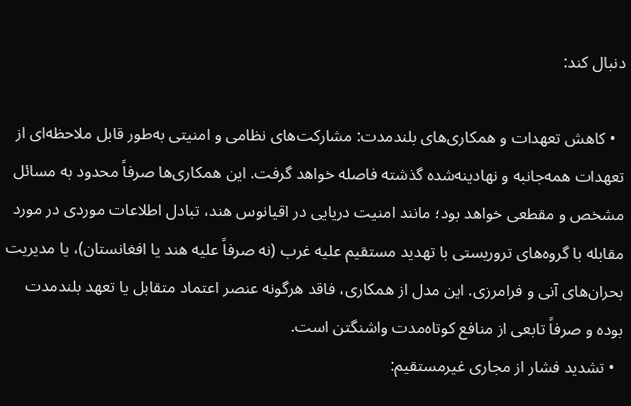دنبال کند:

  • کاهش تعهدات و همکاری‌های بلندمدت: مشارکت‌های نظامی و امنیتی به‌طور قابل ملاحظه‌ای از تعهدات همه‌جانبه و نهادینه‌شده گذشته فاصله خواهد گرفت. این همکاری‌ها صرفاً محدود به مسائل مشخص و مقطعی خواهد بود؛ مانند امنیت دریایی در اقیانوس هند، تبادل اطلاعات موردی در مورد مقابله با گروه‌های تروریستی با تهدید مستقیم علیه غرب (نه صرفاً علیه هند یا افغانستان)، یا مدیریت بحران‌های آنی و فرامرزی. این مدل از همکاری، فاقد هرگونه عنصر اعتماد متقابل یا تعهد بلندمدت بوده و صرفاً تابعی از منافع کوتاه‌مدت واشنگتن است.
  • تشدید فشار از مجاری غیرمستقیم: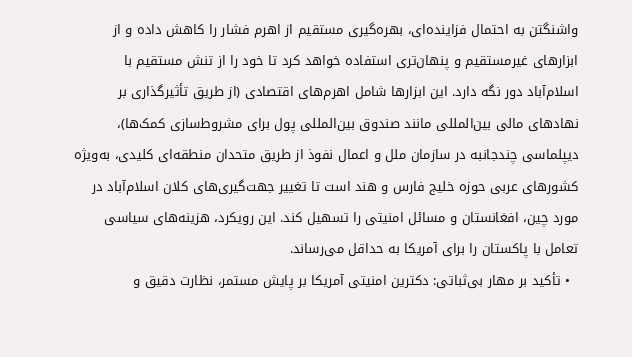واشنگتن به احتمال فزاینده‌ای، بهره‌گیری مستقیم از اهرم فشار را کاهش داده و از ابزارهای غیرمستقیم و پنهان‌تری استفاده خواهد کرد تا خود را از تنش مستقیم با اسلام‌آباد دور نگه دارد. این ابزارها شامل اهرم‌های اقتصادی (از طریق تأثیرگذاری بر نهادهای مالی بین‌المللی مانند صندوق بین‌المللی پول برای مشروط‌سازی کمک‌ها)، دیپلماسی چندجانبه در سازمان ملل و اعمال نفوذ از طریق متحدان منطقه‌ای کلیدی، به‌ویژه کشورهای عربی حوزه خلیج فارس و هند است تا تغییر جهت‌گیری‌های کلان اسلام‌آباد در مورد چین، افغانستان و مسائل امنیتی را تسهیل کند. این رویکرد، هزینه‌های سیاسی تعامل با پاکستان را برای آمریکا به حداقل می‌رساند.
  • تأکید بر مهار بی‌ثباتی: دکترین امنیتی آمریکا بر پایش مستمر، نظارت دقیق و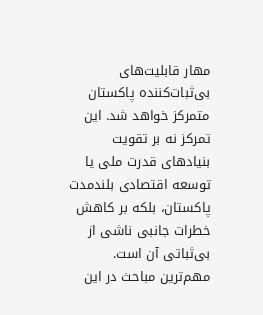مهار قابلیت‌های بی‌ثبات‌کننده پاکستان متمرکز خواهد شد. این تمرکز نه بر تقویت بنیادهای قدرت ملی یا توسعه اقتصادی بلندمدت پاکستان، بلکه بر کاهش خطرات جانبی ناشی از بی‌ثباتی آن است. مهم‌ترین مباحث در این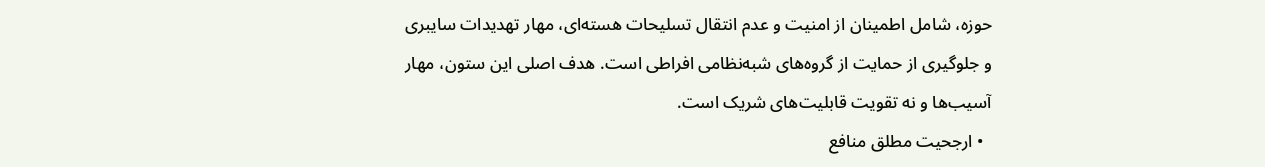حوزه، شامل اطمینان از امنیت و عدم انتقال تسلیحات هسته‌ای، مهار تهدیدات سایبری و جلوگیری از حمایت از گروه‌های شبه‌نظامی افراطی است. هدف اصلی این ستون، مهار آسیب‌ها و نه تقویت قابلیت‌های شریک است.
  • ارجحیت مطلق منافع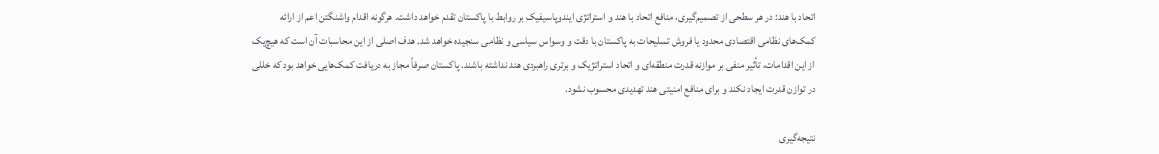اتحاد با هند: در هر سطحی از تصمیم‌گیری، منافع اتحاد با هند و استراتژی ایندوپاسیفیک بر روابط با پاکستان تقدم خواهد داشت. هرگونه اقدام واشنگتن اعم از ارائه کمک‌های نظامی اقتصادی محدود یا فروش تسلیحات به پاکستان با دقت و وسواس سیاسی و نظامی سنجیده خواهد شد. هدف اصلی از این محاسبات آن است که هیچ‌یک از این اقدامات، تأثیر منفی بر موازنه قدرت منطقه‌ای و اتحاد استراتژیک و برتری راهبردی هند نداشته باشند. پاکستان صرفاً مجاز به دریافت کمک‌هایی خواهد بود که خللی در توازن قدرت ایجاد نکند و برای منافع امنیتی هند تهدیدی محسوب نشود.

نتیجه‌گیری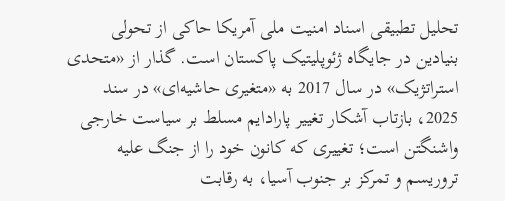تحلیل تطبیقی اسناد امنیت ملی آمریکا حاکی از تحولی بنیادین در جایگاه ژئوپلیتیک پاکستان است. گذار از «متحدی استراتژیک» در سال 2017 به «متغیری حاشیه‌ای» در سند 2025، بازتاب آشکار تغییر پارادایم مسلط بر سیاست خارجی واشنگتن است؛ تغییری که کانون خود را از جنگ علیه تروریسم و تمرکز بر جنوب آسیا، به رقابت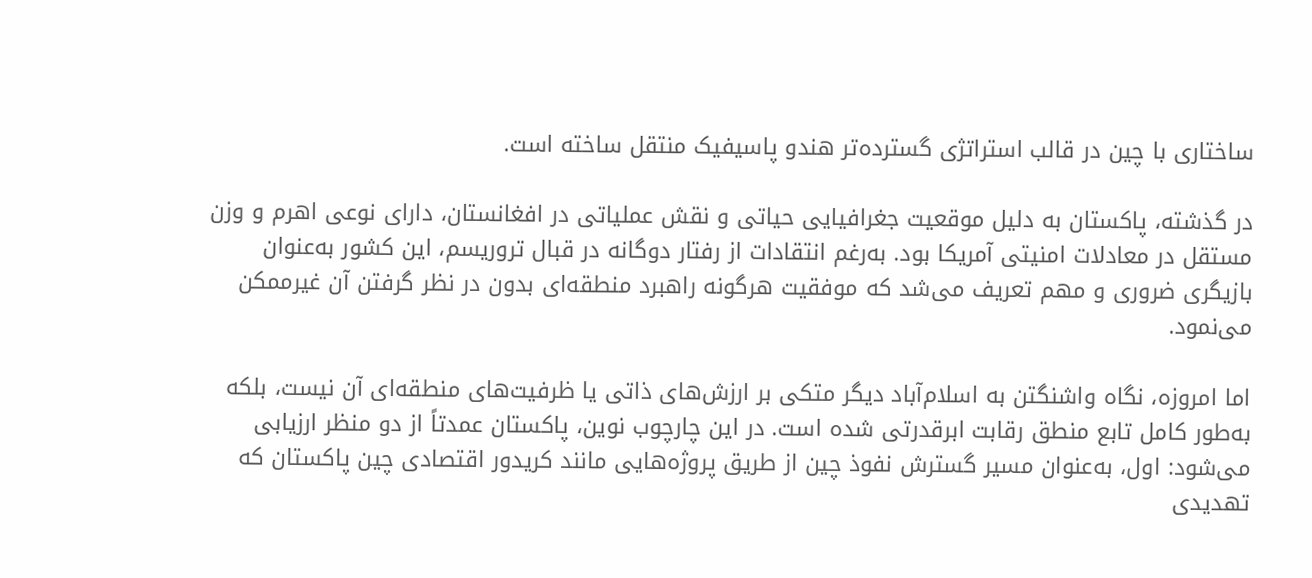ساختاری با چین در قالب استراتژی گسترده‌تر هندو پاسیفیک منتقل ساخته است.

در گذشته، پاکستان به دلیل موقعیت جغرافیایی حیاتی و نقش عملیاتی در افغانستان، دارای نوعی اهرم و وزن مستقل در معادلات امنیتی آمریکا بود. به‌رغم انتقادات از رفتار دوگانه در قبال تروریسم، این کشور به‌عنوان بازیگری ضروری و مهم تعریف می‌شد که موفقیت هرگونه راهبرد منطقه‌ای بدون در نظر گرفتن آن غیرممکن می‌نمود.

اما امروزه، نگاه واشنگتن به اسلام‌آباد دیگر متکی بر ارزش‌های ذاتی یا ظرفیت‌های منطقه‌ای آن نیست، بلکه به‌طور کامل تابع منطق رقابت ابرقدرتی شده است. در این چارچوب نوین، پاکستان عمدتاً از دو منظر ارزیابی می‌شود: اول، به‌عنوان مسیر گسترش نفوذ چین از طریق پروژه‌هایی مانند کریدور اقتصادی چین پاکستان که تهدیدی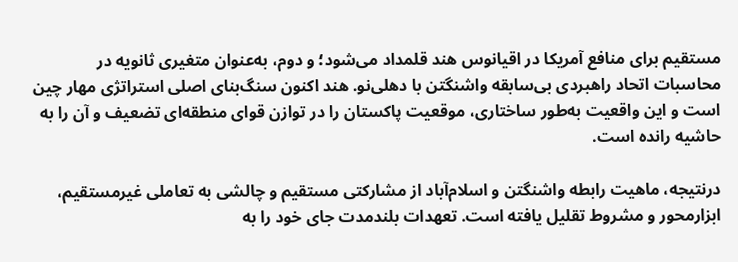مستقیم برای منافع آمریکا در اقیانوس هند قلمداد می‌شود؛ و دوم، به‌عنوان متغیری ثانویه در محاسبات اتحاد راهبردی بی‌سابقه واشنگتن با دهلی‌نو. هند اکنون سنگ‌بنای اصلی استراتژی مهار چین است و این واقعیت به‌طور ساختاری، موقعیت پاکستان را در توازن قوای منطقه‌ای تضعیف و آن را به حاشیه رانده است.

درنتیجه، ماهیت رابطه واشنگتن و اسلام‌آباد از مشارکتی مستقیم و چالشی به تعاملی غیرمستقیم، ابزارمحور و مشروط تقلیل یافته است. تعهدات بلندمدت جای خود را به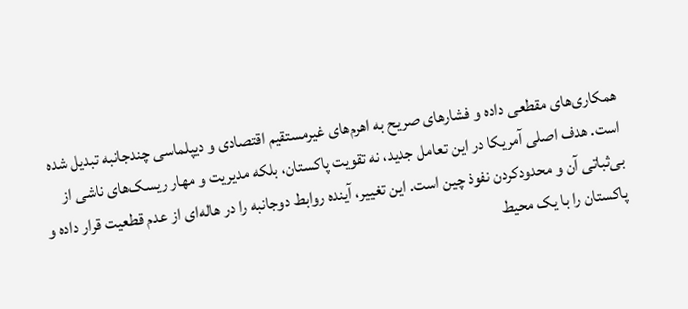همکاری‌های مقطعی داده و فشارهای صریح به اهرم‌های غیرمستقیم اقتصادی و دیپلماسی چندجانبه تبدیل شده است. هدف اصلی آمریکا در این تعامل جدید، نه تقویت پاکستان، بلکه مدیریت و مهار ریسک‌های ناشی از بی‌ثباتی آن و محدودکردن نفوذ چین است. این تغییر، آینده روابط دوجانبه را در هاله‌ای از عدم قطعیت قرار داده و پاکستان را با یک محیط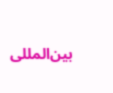بین‌المللی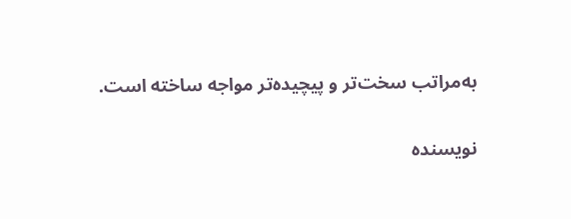به‌مراتب سخت‌تر و پیچیده‌تر مواجه ساخته است.

نویسنده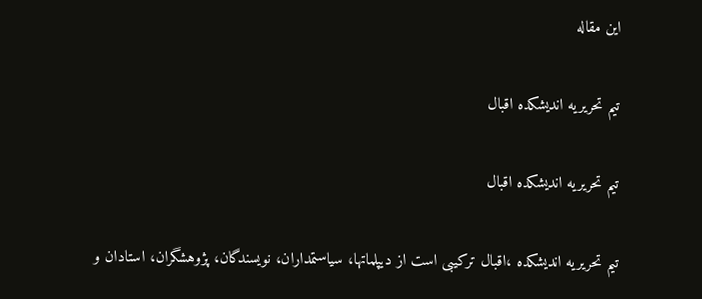این مقاله

تیم تحریریه اندیشکده اقبال

تیم تحریریه اندیشکده اقبال

تیم تحریریه اندیشکده ،اقبال ترکیبی است از دیپلماتها، سیاستمداران، نویسندگان، پژوهشگران، استادان و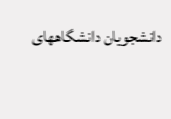دانشجویان دانشگاههای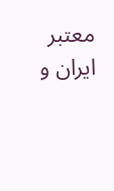معتبر ایران و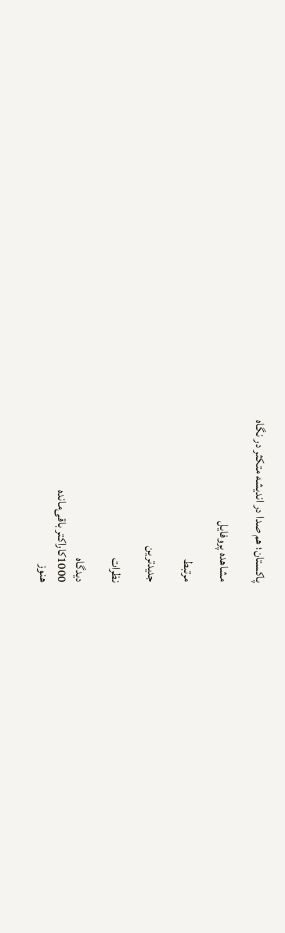پاکستان؛ هم صدا در اندیشه متکثر در نگاه

مشاهده پروفایل

مرتبط

جدیدترین

نظرات

دیدگاه
1000کاراکتر باقی‌مانده
هنوز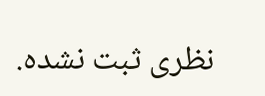نظری ثبت نشده.